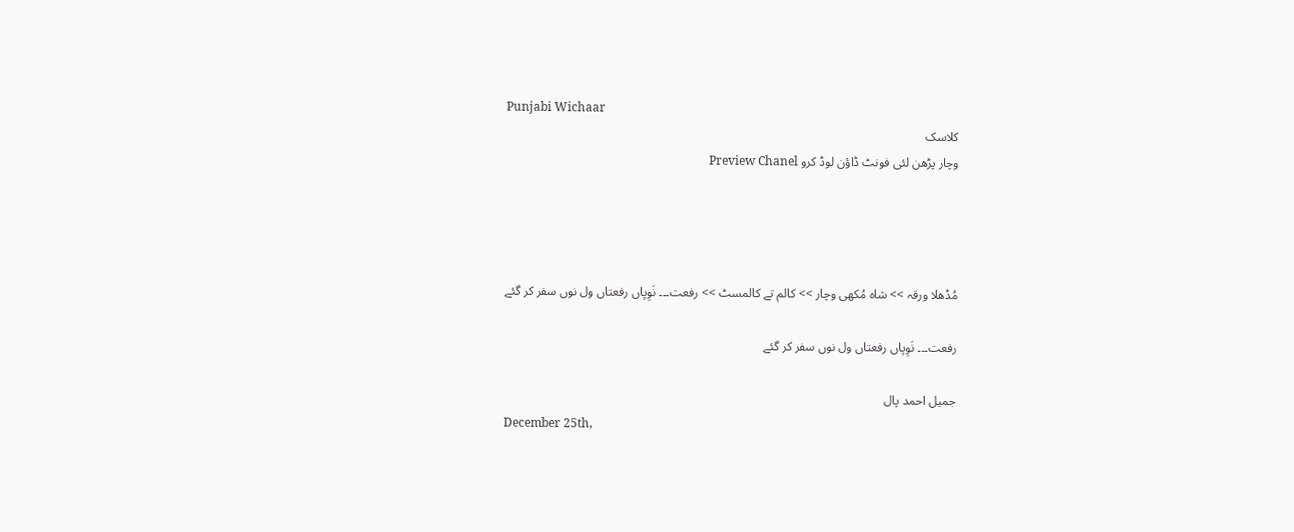Punjabi Wichaar
کلاسک
وچار پڑھن لئی فونٹ ڈاؤن لوڈ کرو Preview Chanel




مُڈھلا ورقہ >> شاہ مُکھی وچار >> کالم تے کالمسٹ >> رفعت۔۔۔ نَوِیِاں رفعتاں ول نوں سفر کر گئے

رفعت۔۔۔ نَوِیِاں رفعتاں ول نوں سفر کر گئے

جمیل احمد پال
December 25th,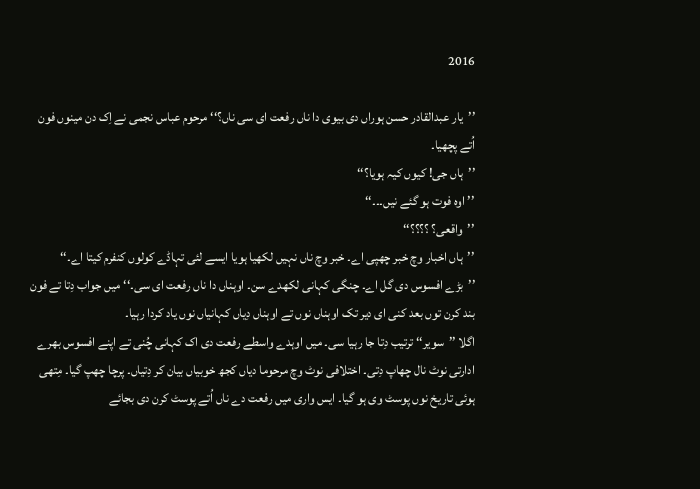2016

’’یار عبدالقادر حسن ہوراں دی بیوی دا ناں رفعت ای سی ناں؟‘‘ مرحوم عباس نجمی نے اِک دن مینوں فون اُتے پچھیا۔
’’ہاں جی! کیوں کیہ ہویا؟‘‘
’’ اوہ فوت ہو گئے نیں۔۔۔‘‘
’’واقعی؟ ؟؟؟؟‘‘
’’ہاں اخبار وچ خبر چھپی اے۔ خبر وچ ناں نہیں لکھیا ہویا ایسے لئی تہاڈے کولوں کنفرم کیتا اے۔‘‘
’’بڑے افسوس دی گل اے۔ چنگی کہانی لکھدے سن۔ اوہناں دا ناں رفعت ای سی۔‘‘ میں جواب دِتا تے فون بند کرن توں بعد کنی ای دیر تک اوہناں نوں تے اوہناں دِیاں کہانیاں نوں یاد کردا رہیا۔
اگلا ’’سویر‘‘ ترتیب دِتا جا رہیا سی۔ میں اوہدے واسطے رفعت دی اک کہانی چُنی تے اپنے افسوس بھرے ادارتی نوٹ نال چھاپ دِتی۔ اختلافی نوٹ وچ مرحوما دیاں کجھ خوبیاں بیان کر دِتیاں۔ پرچا چھپ گیا۔ مِتھی ہوئی تاریخ نوں پوسٹ وی ہو گیا۔ ایس واری میں رفعت دے ناں اُتے پوسٹ کرن دی بجائے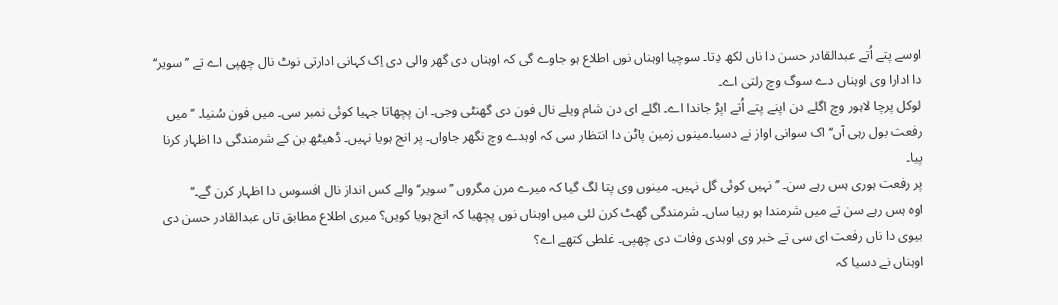اوسے پتے اُتے عبدالقادر حسن دا ناں لکھ دِتا۔ سوچیا اوہناں نوں اطلاع ہو جاوے گی کہ اوہناں دی گھر والی دی اِک کہانی ادارتی نوٹ نال چھپی اے تے ’’سویر‘‘ دا ادارا وی اوہناں دے سوگ وچ رلتی اے۔
لوکل پرچا لاہور وچ اگلے دن اپنے پتے اُتے اپڑ جاندا اے۔ اگلے ای دن شام ویلے نال فون دی گھنٹی وجی۔ ان پچھاتا جہیا کوئی نمبر سی۔ میں فون سُنیا۔ ’’میں رفعت بول رہی آں‘‘ اک سوانی اواز نے دسیا۔مینوں زمین پاٹن دا انتظار سی کہ اوہدے وچ نگھر جاواں۔ پر انج ہویا نہیں۔ ڈھیٹھ بن کے شرمندگی دا اظہار کرنا پیا۔
پر رفعت ہوری ہس رہے سن۔ ’’ نہیں کوئی گل نہیں۔ مینوں وی پتا لگ گیا کہ میرے مرن مگروں ’’سویر‘‘ والے کس انداز نال افسوس دا اظہار کرن گے۔‘‘
اوہ ہس رہے سن تے میں شرمندا ہو رہیا ساں۔ شرمندگی گھٹ کرن لئی میں اوہناں نوں پچھیا کہ انج ہویا کویں؟ میری اطلاع مطابق تاں عبدالقادر حسن دی بیوی دا ناں رفعت ای سی تے خبر وی اوہدی وفات دی چھپی۔ غلطی کتھے اے؟
اوہناں نے دسیا کہ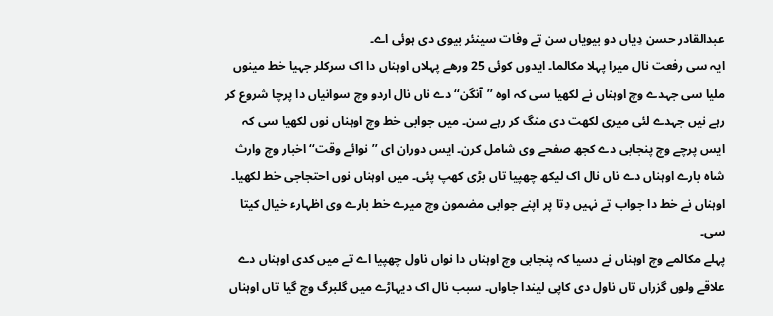عبدالقادر حسن دِیاں دو بیویاں سن تے وفات سینئر بیوی دی ہوئی اے۔
ایہ سی رفعت نال میرا پہلا مکالما۔ ایدوں کوئی 25 ورھے پہلاں اوہناں دا اک سرکلر جہیا خط مینوں ملیا سی جہدے وچ اوہناں نے لکھیا سی کہ اوہ ’’آنگن‘‘ دے ناں نال اردو وچ سوانیاں دا پرچا شروع کر رہے نیں جہدے لئی میری لکھت دی منگ کر رہے سن۔ میں جوابی خط وچ اوہناں نوں لکھیا سی کہ ایس پرچے وچ پنجابی دے کجھ صفحے وی شامل کرن۔ ایس دوران ای ’’نوائے وقت‘‘ اخبار وچ وارث شاہ بارے اوہناں دے ناں نال اک لیکھ چھپیا تاں بڑی کھپ پئی۔ میں اوہناں نوں احتجاجی خط لکھیا۔ اوہناں نے خط دا جواب تے نہیں دِتا پر اپنے جوابی مضمون وچ میرے خط بارے وی اظہارء خیال کیتا سی۔
پہلے مکالمے وچ اوہناں نے دسیا کہ پنجابی وچ اوہناں دا نواں ناول چھپیا اے تے میں کدی اوہناں دے علاقے ولوں گزراں تاں ناول دی کاپی لیندا جاواں۔ سبب نال اک دیہاڑے میں گلبرگ وچ گیا تاں اوہناں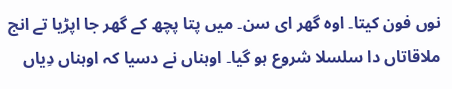نوں فون کیتا۔ اوہ گھر ای سن۔ میں پتا پچھ کے گھر جا اپڑیا تے انج ملاقاتاں دا سلسلا شروع ہو گیا۔ اوہناں نے دسیا کہ اوہناں دِیاں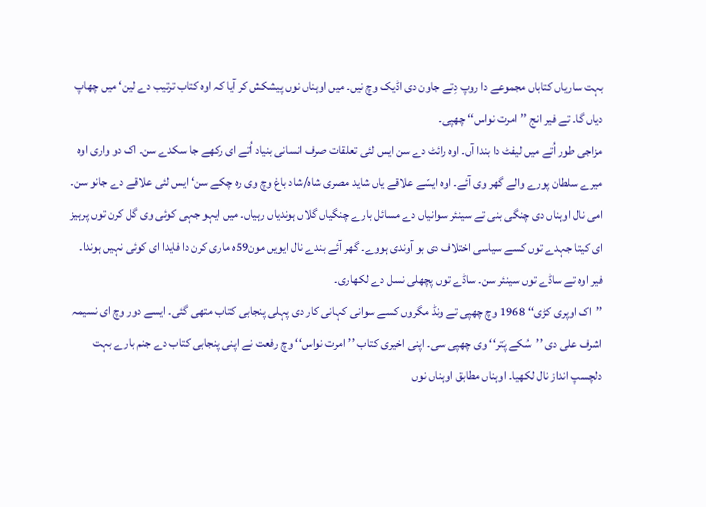بہت ساریاں کتاباں مجموعے دا روپ دِتے جاون دی اڈیک وچ نیں۔ میں اوہناں نوں پیشکش کر آیا کہ اوہ کتاب ترتیب دے لین‘ میں چھاپ دیاں گا۔ تے فیر انج ’’امرت نواس‘‘ چھپی۔
مزاجی طور اُتے میں لیفٹ دا بندا آں۔ اوہ رائٹ دے سن ایس لئی تعلقات صرف انسانی بنیاد اُتے ای رکھے جا سکدے سن۔ اک دو واری اوہ میرے سلطان پورے والے گھر وی آئے۔ اوہ ایسّے علاقے یاں شاید مصری شاہ/شاد باغ وچ وی رہ چکے سن‘ ایس لئی علاقے دے جانو سن۔ امی نال اوہناں دی چنگی بنی تے سینئر سوانیاں دے مسائل بارے چنگیاں گلاں ہوندیاں رہیاں۔ میں ایہو جہی کوئی وی گل کرن توں پرہیز ای کیتا جہدے توں کسے سیاسی اختلاف دی بو آوندی ہووے۔ گھر آئے بندے نال ایویں مون59ہ ماری کرن دا فایدا ای کوئی نہیں ہوندا۔ فیر اوہ تے ساڈے توں سینئر سن۔ ساڈے توں پچھلی نسل دے لکھاری۔
’’اک اوپری کڑی‘‘ 1968 وچ چھپی تے ونڈ مگروں کسے سوانی کہانی کار دی پہلی پنجابی کتاب متھی گئی۔ ایسے دور وچ ای نسیمہ اشرف علی دی ’’سُکے پَتر‘‘ وی چھپی سی۔ اپنی اخیری کتاب ’’امرت نواس‘‘ وچ رفعت نے اپنی پنجابی کتاب دے جنم بارے بہت دلچسپ انداز نال لکھیا۔ اوہناں مطابق اوہناں نوں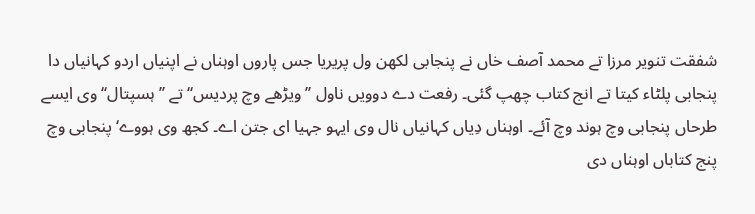شفقت تنویر مرزا تے محمد آصف خاں نے پنجابی لکھن ول پریریا جس پاروں اوہناں نے اپنیاں اردو کہانیاں دا پنجابی پلٹاء کیتا تے انج کتاب چھپ گئی۔ رفعت دے دوویں ناول ’’ویڑھے وچ پردیس‘‘ تے ’’ہسپتال‘‘ وی ایسے طرحاں پنجابی وچ ہوند وچ آئے۔ اوہناں دِیاں کہانیاں نال وی ایہو جہیا ای جتن اے۔ کجھ وی ہووے‘ پنجابی وچ پنج کتاباں اوہناں دی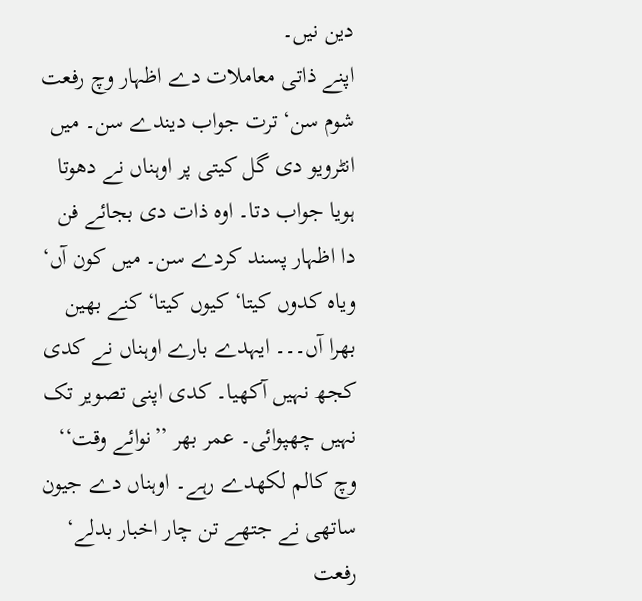دین نیں۔
اپنے ذاتی معاملات دے اظہار وچ رفعت شوم سن‘ ترت جواب دیندے سن۔ میں انٹرویو دی گل کیتی پر اوہناں نے دھوتا ہویا جواب دتا۔ اوہ ذات دی بجائے فن دا اظہار پسند کردے سن۔ میں کون آں‘ ویاہ کدوں کیتا‘ کیوں کیتا‘ کنے بھین بھرا آں۔۔۔ ایہدے بارے اوہناں نے کدی کجھ نہیں آکھیا۔ کدی اپنی تصویر تک نہیں چھپوائی۔ عمر بھر ’’نوائے وقت‘‘ وچ کالم لکھدے رہے۔ اوہناں دے جیون ساتھی نے جتھے تن چار اخبار بدلے‘ رفعت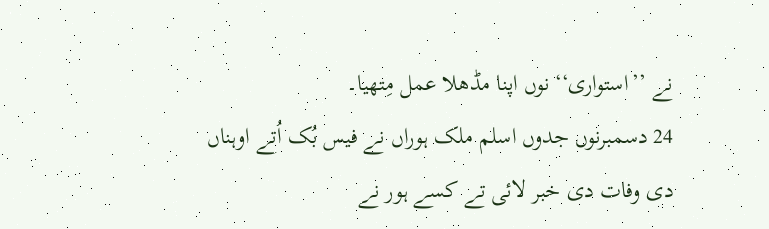نے ’’استواری‘‘ نوں اپنا مڈھلا عمل مِتھیا۔
24 دسمبرنوں جدوں اسلم ملک ہوراں نے فیس بُک اُتے اوہناں دی وفات دی خبر لائی تے کسے ہور نے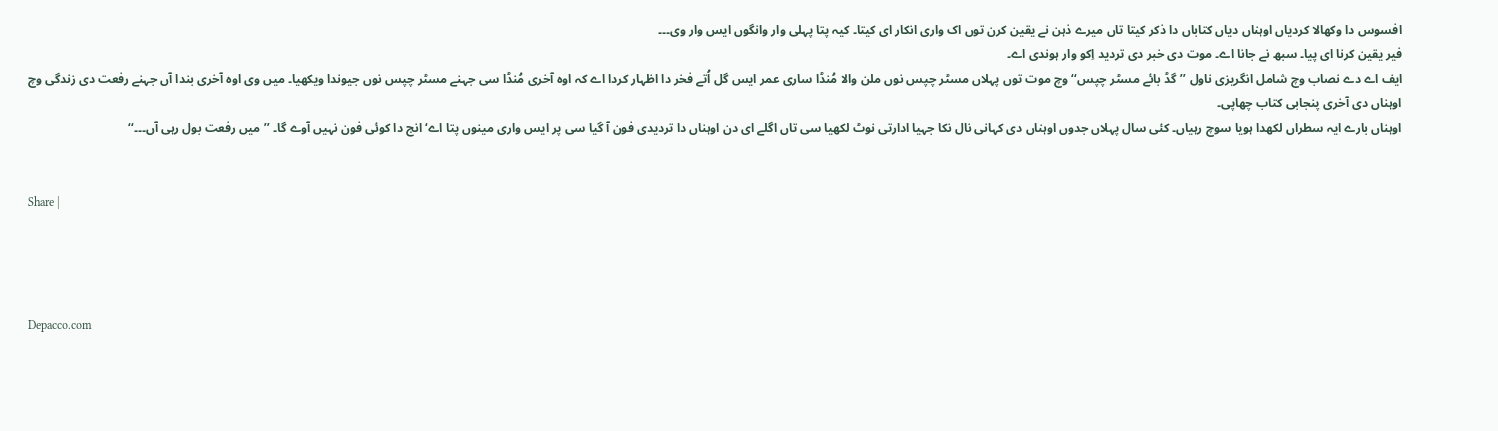افسوس دا وکھالا کردیاں اوہناں دیاں کتاباں دا ذکر کیتا تاں میرے ذہن نے یقین کرن توں اک واری انکار ای کیتا۔ کیہ پتا پہلی وار وانگوں ایس وار وی۔۔۔
فیر یقین کرنا ای پیا۔ سبھ نے جانا اے۔ موت دی خبر دی تردید اِکو وار ہوندی اے۔
ایف اے دے نصاب وچ شامل انگریزی ناول ’’گڈ بائے مسٹر چپس‘‘ وچ موت توں پہلاں مسٹر چپس نوں ملن والا مُنڈا ساری عمر ایس گل اُتے فخر دا اظہار کردا اے کہ اوہ آخری مُنڈا سی جہنے مسٹر چپس نوں جیوندا ویکھیا۔ میں وی اوہ آخری بندا آں جہنے رفعت دی زندگی وچ اوہناں دی آخری پنجابی کتاب چھاپی۔
اوہناں بارے ایہ سطراں لکھدا ہویا سوچ رہیاں۔ کئی سال پہلاں جدوں اوہناں دی کہانی نال نکا جہیا ادارتی نوٹ لکھیا سی تاں اگلے ای دن اوہناں دا تردیدی فون آ گیا سی پر ایس واری مینوں پتا اے‘ انج دا کوئی فون نہیں آوے گا۔ ’’میں رفعت بول رہی آں۔۔۔‘‘


Share |




Depacco.com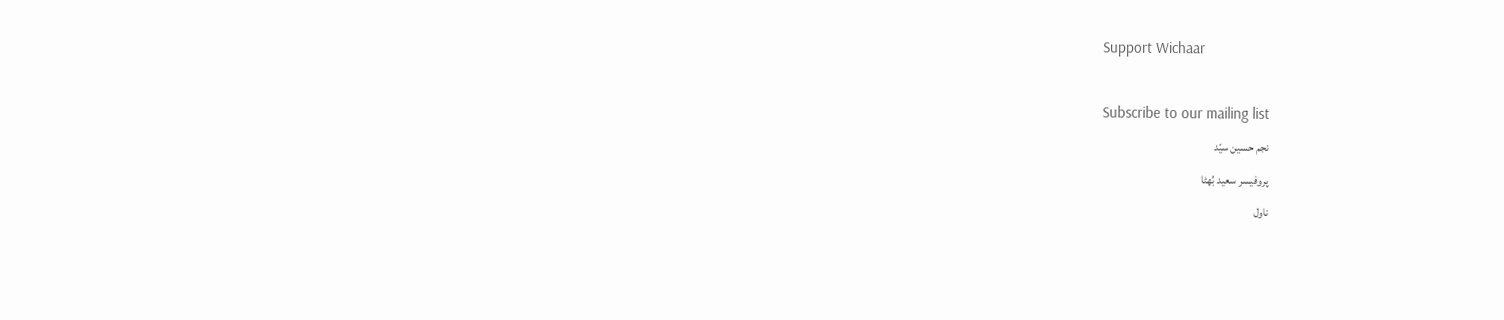Support Wichaar

Subscribe to our mailing list
نجم حسین سیّد
پروفیسر سعید بُھٹا
ناول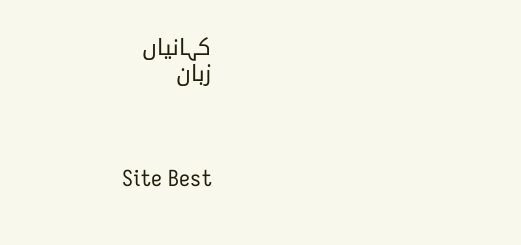کہانیاں
زبان



Site Best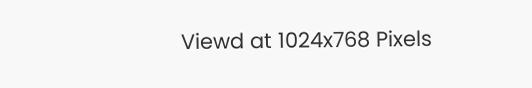Viewd at 1024x768 Pixels